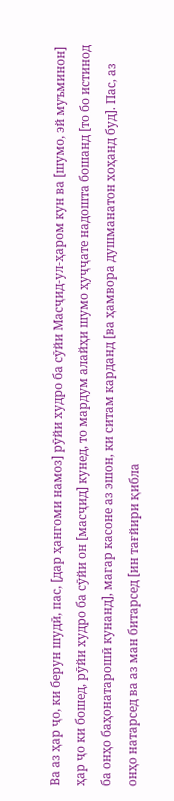Ва аз ҳар ҷо, ки берун шудӣ, пас, [дар ҳангоми намоз] рӯйи худро ба сӯйи Масҷид-ул-ҳаром кун ва [шумо, эй муъминон] ҳар ҷо ки бошед, рӯйи худро ба сӯйи он [масҷид] кунед, то мардум алайҳи шумо ҳуҷҷате надошта бошанд [то бо истинод ба онҳо баҳонатарошӣ кунанд], магар касоне аз эшон, ки ситам карданд [ва ҳамвора душманатон хоҳанд буд]. Пас, аз онҳо натарсед ва аз ман битарсед [ин тағйири қибла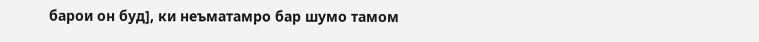барои он буд], ки неъматамро бар шумо тамом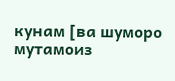кунам [ва шуморо мутамоиз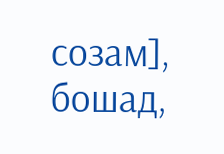созам], бошад,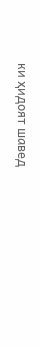ки ҳидоят шавед